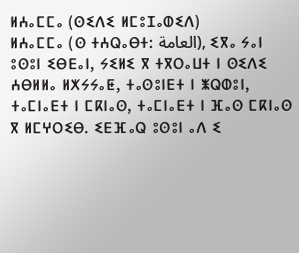ⵍⵄⴰⵎⵎⴰ (ⵙⵉⴷⵉ ⵍⵎⵓⵊⴰⵀⵉⴷ)
ⵍⵄⴰⵎⵎⴰ (ⵙ ⵜⵄⵕⴰⴱⵜ: العامة), ⵉⴳⴰ ⵢⴰⵏ ⵓⵙⵓⵏ ⵉⴱⴹⴰⵏ, ⵢⵉⵍⵉ ⴳ ⵜⴳⵔⴰⵡⵜ ⵏ ⵙⵉⴷⵉ ⵄⴱⵍⵍⴰ ⵍⵅⵢⵢⴰⵟ, ⵜⴰⵙⵓⵏⴹⵜ ⵏ ⵥⵕⵀⵓⵏ, ⵜⴰⵎⵏⴰⴹⵜ ⵏ ⵎⴽⵏⴰⵙ, ⵜⴰⵎⵏⴰⴹⵜ ⵏ ⴼⴰⵙ ⵎⴽⵏⴰⵙ ⴳ ⵍⵎⵖⵔⵉⴱ. ⵉⴹⴼⴰⵕ ⵓⵙⵓⵏ ⴰⴷ ⵉ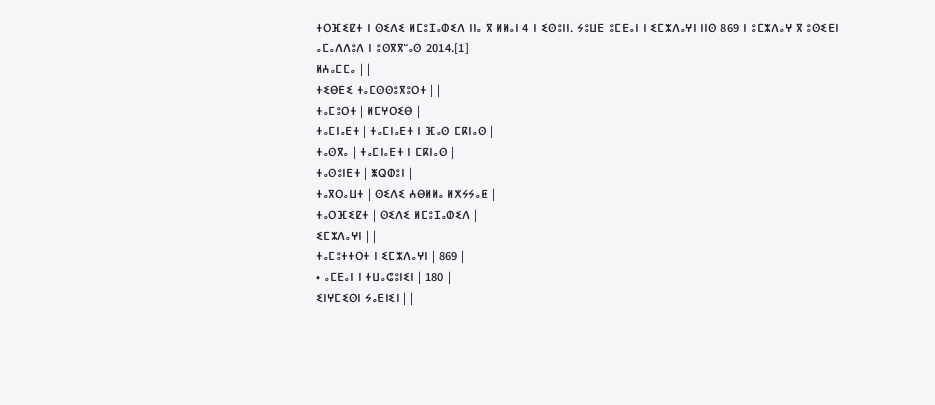ⵜⵔⴼⵉⵇⵜ ⵏ ⵙⵉⴷⵉ ⵍⵎⵓⵊⴰⵀⵉⴷ ⵏⵏⴰ ⴳ ⵍⵍⴰⵏ 4 ⵏ ⵉⵙⵓⵏⵏ. ⵢⵓⵡⴹ ⵓⵎⴹⴰⵏ ⵏ ⵉⵎⵣⴷⴰⵖⵏ ⵏⵏⵙ 869 ⵏ ⵓⵎⵣⴷⴰⵖ ⴳ ⵓⵙⵉⴹⵏ ⴰⵎⴰⴷⴷⵓⴷ ⵏ ⵓⵙⴳⴳⵯⴰⵙ 2014.[1]
ⵍⵄⴰⵎⵎⴰ | |
ⵜⵉⴱⴹⵉ ⵜⴰⵎⵙⵙⵓⴳⵓⵔⵜ | |
ⵜⴰⵎⵓⵔⵜ | ⵍⵎⵖⵔⵉⴱ |
ⵜⴰⵎⵏⴰⴹⵜ | ⵜⴰⵎⵏⴰⴹⵜ ⵏ ⴼⴰⵙ ⵎⴽⵏⴰⵙ |
ⵜⴰⵙⴳⴰ | ⵜⴰⵎⵏⴰⴹⵜ ⵏ ⵎⴽⵏⴰⵙ |
ⵜⴰⵙⵓⵏⴹⵜ | ⵥⵕⵀⵓⵏ |
ⵜⴰⴳⵔⴰⵡⵜ | ⵙⵉⴷⵉ ⵄⴱⵍⵍⴰ ⵍⵅⵢⵢⴰⵟ |
ⵜⴰⵔⴼⵉⵇⵜ | ⵙⵉⴷⵉ ⵍⵎⵓⵊⴰⵀⵉⴷ |
ⵉⵎⵣⴷⴰⵖⵏ | |
ⵜⴰⵎⵓⵜⵜⵔⵜ ⵏ ⵉⵎⵣⴷⴰⵖⵏ | 869 |
• ⴰⵎⴹⴰⵏ ⵏ ⵜⵡⴰⵛⵓⵏⵉⵏ | 180 |
ⵉⵏⵖⵎⵉⵙⵏ ⵢⴰⴹⵏⵉⵏ | |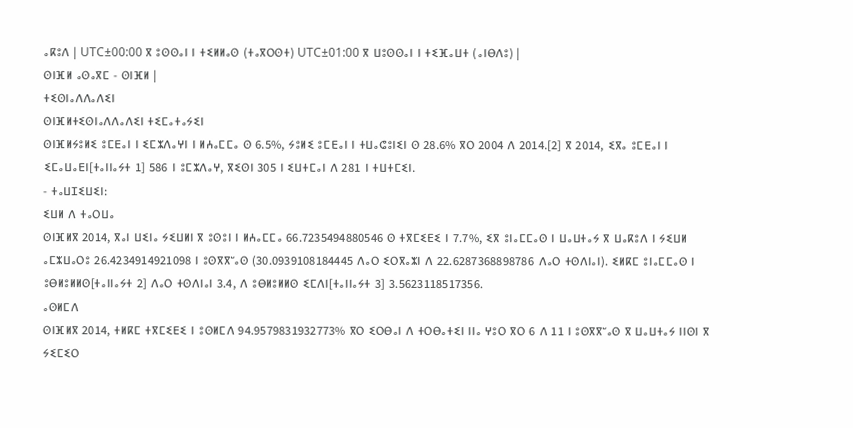ⴰⴽⵓⴷ | UTC±00:00 ⴳ ⵓⵙⵙⴰⵏ ⵏ ⵜⵉⵍⵍⴰⵙ (ⵜⴰⴳⵔⵙⵜ) UTC±01:00 ⴳ ⵡⵓⵙⵙⴰⵏ ⵏ ⵜⵉⴼⴰⵡⵜ (ⴰⵏⴱⴷⵓ) |
ⵙⵏⴼⵍ ⴰⵙⴰⴳⵎ - ⵙⵏⴼⵍ |
ⵜⵉⵙⵏⴰⴷⴷⴰⴷⵉⵏ
ⵙⵏⴼⵍⵜⵉⵙⵏⴰⴷⴷⴰⴷⵉⵏ ⵜⵉⵎⴰⵜⴰⵢⵉⵏ
ⵙⵏⴼⵍⵢⵓⵍⵉ ⵓⵎⴹⴰⵏ ⵏ ⵉⵎⵣⴷⴰⵖⵏ ⵏ ⵍⵄⴰⵎⵎⴰ ⵙ 6.5%, ⵢⵓⵍⵉ ⵓⵎⴹⴰⵏ ⵏ ⵜⵡⴰⵛⵓⵏⵉⵏ ⵙ 28.6% ⴳⵔ 2004 ⴷ 2014.[2] ⴳ 2014, ⵉⴳⴰ ⵓⵎⴹⴰⵏ ⵏ ⵉⵎⴰⵡⴰⴹⵏ[ⵜⴰⵏⵏⴰⵢⵜ 1] 586 ⵏ ⵓⵎⵣⴷⴰⵖ, ⴳⵉⵙⵏ 305 ⵏ ⵉⵡⵜⵎⴰⵏ ⴷ 281 ⵏ ⵜⵡⵜⵎⵉⵏ.
- ⵜⴰⵡⵊⵉⵡⵉⵏ:
ⵉⵡⵍ ⴷ ⵜⴰⵔⵡⴰ
ⵙⵏⴼⵍⴳ 2014, ⴳⴰⵏ ⵡⵉⵏⴰ ⵢⵉⵡⵍⵏ ⴳ ⵓⵙⵓⵏ ⵏ ⵍⵄⴰⵎⵎⴰ 66.7235494880546 ⵙ ⵜⴳⵎⵉⴹⵉ ⵏ 7.7%, ⵉⴳ ⵓⵏⴰⵎⵎⴰⵙ ⵏ ⵡⴰⵡⵜⴰⵢ ⴳ ⵡⴰⴽⵓⴷ ⵏ ⵢⵉⵡⵍ ⴰⵎⵣⵡⴰⵔⵓ 26.4234914921098 ⵏ ⵓⵙⴳⴳⵯⴰⵙ (30.0939108184445 ⴷⴰⵔ ⵉⵔⴳⴰⵣⵏ ⴷ 22.6287368898786 ⴷⴰⵔ ⵜⵙⴷⵏⴰⵏ). ⵉⵍⴽⵎ ⵓⵏⴰⵎⵎⴰⵙ ⵏ ⵓⴱⵍⵓⵍⵍⵙ[ⵜⴰⵏⵏⴰⵢⵜ 2] ⴷⴰⵔ ⵜⵙⴷⵏⴰⵏ 3.4, ⴷ ⵓⴱⵍⵓⵍⵍⵙ ⵉⵎⴷⵏ[ⵜⴰⵏⵏⴰⵢⵜ 3] 3.5623118517356.
ⴰⵙⵍⵎⴷ
ⵙⵏⴼⵍⴳ 2014, ⵜⵍⴽⵎ ⵜⴳⵎⵉⴹⵉ ⵏ ⵓⵙⵍⵎⴷ 94.9579831932773% ⴳⵔ ⵉⵔⴱⴰⵏ ⴷ ⵜⵔⴱⴰⵜⵉⵏ ⵏⵏⴰ ⵖⵓⵔ ⴳⵔ 6 ⴷ 11 ⵏ ⵓⵙⴳⴳⵯⴰⵙ ⴳ ⵡⴰⵡⵜⴰⵢ ⵏⵏⵙⵏ ⴳ ⵢⵉⵎⵉⵔ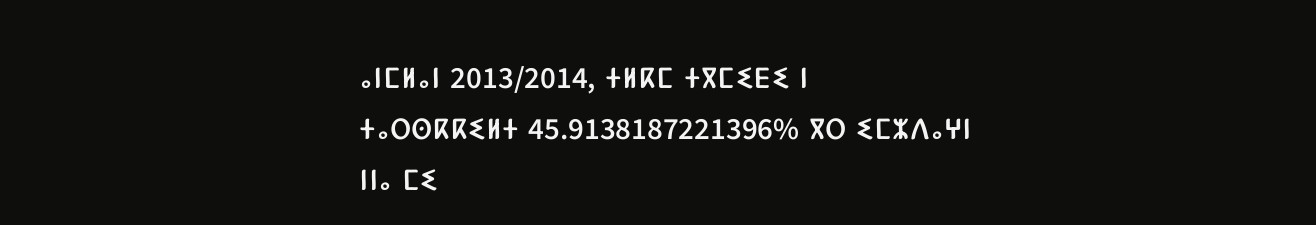ⴰⵏⵎⵍⴰⵏ 2013/2014, ⵜⵍⴽⵎ ⵜⴳⵎⵉⴹⵉ ⵏ ⵜⴰⵔⵙⴽⴽⵉⵍⵜ 45.9138187221396% ⴳⵔ ⵉⵎⵣⴷⴰⵖⵏ ⵏⵏⴰ ⵎⵉ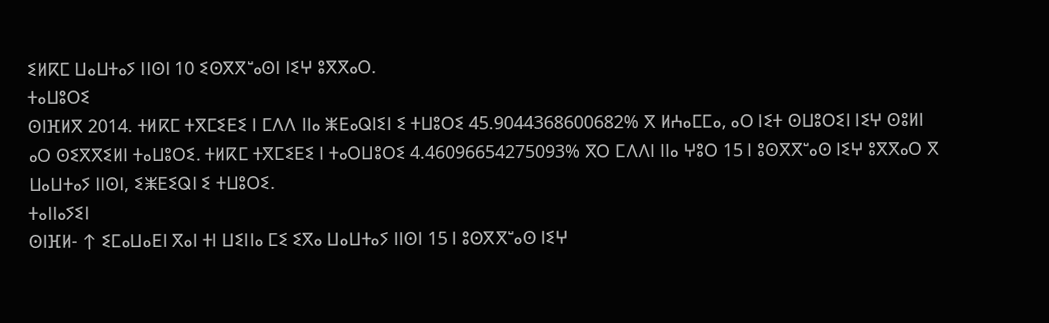ⵉⵍⴽⵎ ⵡⴰⵡⵜⴰⵢ ⵏⵏⵙⵏ 10 ⵉⵙⴳⴳⵯⴰⵙⵏ ⵏⵉⵖ ⵓⴳⴳⴰⵔ.
ⵜⴰⵡⵓⵔⵉ
ⵙⵏⴼⵍⴳ 2014. ⵜⵍⴽⵎ ⵜⴳⵎⵉⴹⵉ ⵏ ⵎⴷⴷ ⵏⵏⴰ ⵥⴹⴰⵕⵏⵉⵏ ⵉ ⵜⵡⵓⵔⵉ 45.9044368600682% ⴳ ⵍⵄⴰⵎⵎⴰ, ⴰⵔ ⵏⵉⵜ ⵙⵡⵓⵔⵉⵏ ⵏⵉⵖ ⵙⵓⵍⵏ ⴰⵔ ⵙⵉⴳⴳⵉⵍⵏ ⵜⴰⵡⵓⵔⵉ. ⵜⵍⴽⵎ ⵜⴳⵎⵉⴹⵉ ⵏ ⵜⴰⵔⵡⵓⵔⵉ 4.46096654275093% ⴳⵔ ⵎⴷⴷⵏ ⵏⵏⴰ ⵖⵓⵔ 15 ⵏ ⵓⵙⴳⴳⵯⴰⵙ ⵏⵉⵖ ⵓⴳⴳⴰⵔ ⴳ ⵡⴰⵡⵜⴰⵢ ⵏⵏⵙⵏ, ⵉⵥⴹⵉⵕⵏ ⵉ ⵜⵡⵓⵔⵉ.
ⵜⴰⵏⵏⴰⵢⵉⵏ
ⵙⵏⴼⵍ- ↑ ⵉⵎⴰⵡⴰⴹⵏ ⴳⴰⵏ ⵜⵏ ⵡⵉⵏⵏⴰ ⵎⵉ ⵉⴳⴰ ⵡⴰⵡⵜⴰⵢ ⵏⵏⵙⵏ 15 ⵏ ⵓⵙⴳⴳⵯⴰⵙ ⵏⵉⵖ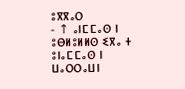ⵓⴳⴳⴰⵔ
- ↑ ⴰⵏⵎⵎⴰⵙ ⵏ ⵓⴱⵍⵓⵍⵍⵙ ⵉⴳⴰ ⵜ ⵓⵏⴰⵎⵎⴰⵙ ⵏ ⵡⴰⵔⵔⴰⵡⵏ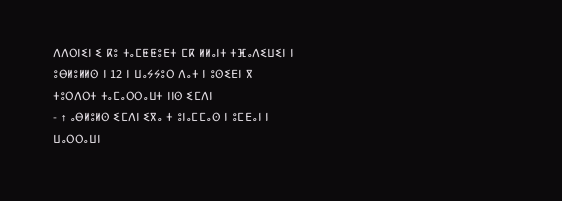ⴷⴷⵔⵏⵉⵏ ⵉ ⴽⵓ ⵜⴰⵎⵟⵟⵓⴹⵜ ⵎⴽ ⵍⵍⴰⵏⵜ ⵜⴼⴰⴷⵉⵡⵉⵏ ⵏ ⵓⴱⵍⵓⵍⵍⵙ ⵏ 12 ⵏ ⵡⴰⵢⵢⵓⵔ ⴷⴰⵜ ⵏ ⵓⵙⵉⴹⵏ ⴳ ⵜⵓⵔⴷⵔⵜ ⵜⴰⵎⴰⵔⵔⴰⵡⵜ ⵏⵏⵙ ⵉⵎⴷⵏ
- ↑ ⴰⴱⵍⵓⵍⵙ ⵉⵎⴷⵏ ⵉⴳⴰ ⵜ ⵓⵏⴰⵎⵎⴰⵙ ⵏ ⵓⵎⴹⴰⵏ ⵏ ⵡⴰⵔⵔⴰⵡⵏ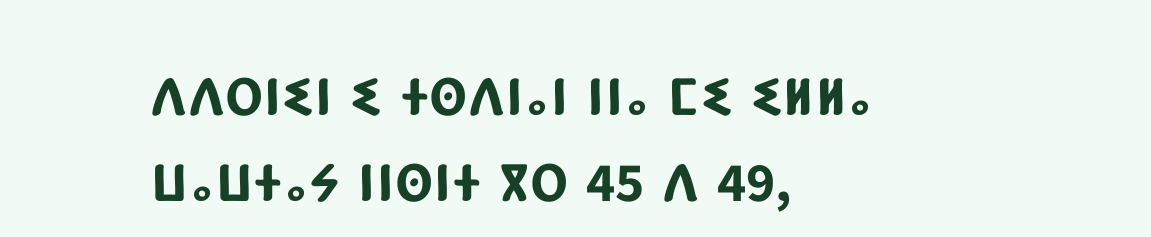ⴷⴷⵔⵏⵉⵏ ⵉ ⵜⵙⴷⵏⴰⵏ ⵏⵏⴰ ⵎⵉ ⵉⵍⵍⴰ ⵡⴰⵡⵜⴰⵢ ⵏⵏⵙⵏⵜ ⴳⵔ 45 ⴷ 49,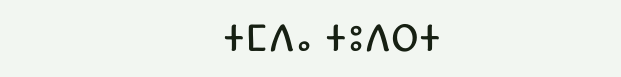ⵜⵎⴷⴰ ⵜⵓⴷⵔⵜ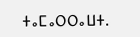ⵜⴰⵎⴰⵔⵔⴰⵡⵜ.